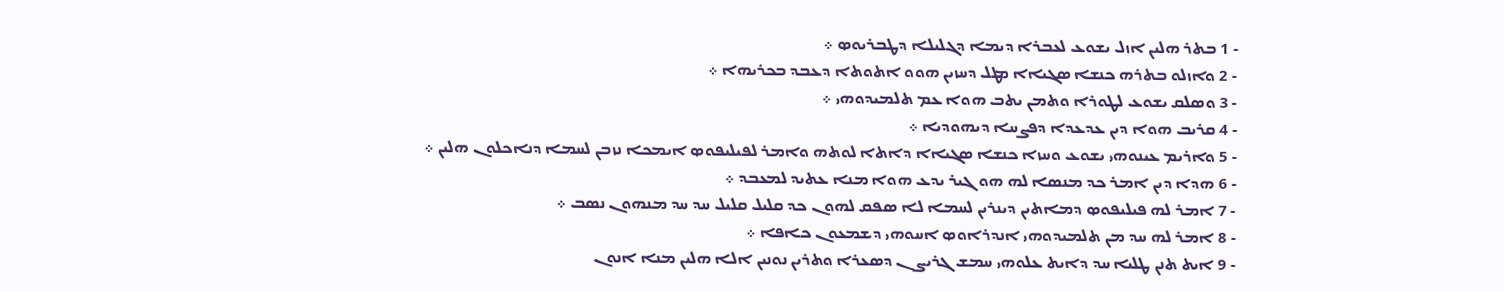- 1 ܒܬܪ ܗܠܝܢ ܐܙܠ ܝܫܘܥ ܠܥܒܪܐ ܕܝܡܐ ܕܓܠܝܠܐ ܕܛܒܪܝܘܤ ܀
- 2 ܘܐܙܠܘ ܒܬܪܗ ܟܢܫܐ ܤܓܝܐܐ ܡܛܠ ܕܚܙܝܢ ܗܘܘ ܐܬܘܬܐ ܕܥܒܕ ܒܟܪܝܗܐ ܀
- 3 ܘܤܠܩ ܝܫܘܥ ܠܛܘܪܐ ܘܬܡܢ ܝܬܒ ܗܘܐ ܥܡ ܬܠܡܝܕܘܗܝ ܀
- 4 ܩܪܝܒ ܗܘܐ ܕܝܢ ܥܕܥܕܐ ܕܦܨܚܐ ܕܝܗܘܕܝܐ ܀
- 5 ܘܐܪܝܡ ܥܝܢܘܗܝ ܝܫܘܥ ܘܚܙܐ ܟܢܫܐ ܤܓܝܐܐ ܕܐܬܐ ܠܘܬܗ ܘܐܡܪ ܠܦܝܠܝܦܘܤ ܐܝܡܟܐ ܢܙܒܢ ܠܚܡܐ ܕܢܐܟܠܘܢ ܗܠܝܢ ܀
- 6 ܗܕܐ ܕܝܢ ܐܡܪ ܟܕ ܡܢܤܐ ܠܗ ܗܘ ܓܝܪ ܝܕܥ ܗܘܐ ܡܢܐ ܥܬܝܕ ܠܡܥܒܕ ܀
- 7 ܐܡܪ ܠܗ ܦܝܠܝܦܘܤ ܕܡܐܬܝܢ ܕܝܢܪܝܢ ܠܚܡܐ ܠܐ ܤܦܩ ܠܗܘܢ ܟܕ ܩܠܝܠ ܩܠܝܠ ܚܕ ܚܕ ܡܢܗܘܢ ܢܤܒ ܀
- 8 ܐܡܪ ܠܗ ܚܕ ܡܢ ܬܠܡܝܕܘܗܝ ܐܢܕܪܐܘܤ ܐܚܘܗܝ ܕܫܡܥܘܢ ܟܐܦܐ ܀
- 9 ܐܝܬ ܬܢܢ ܛܠܝܐ ܚܕ ܕܐܝܬ ܥܠܘܗܝ ܚܡܫ ܓܪܝܨܢ ܕܤܥܪܐ ܘܬܪܝܢ ܢܘܢܝܢ ܐܠܐ ܗܠܝܢ ܡܢܐ ܐܢܘܢ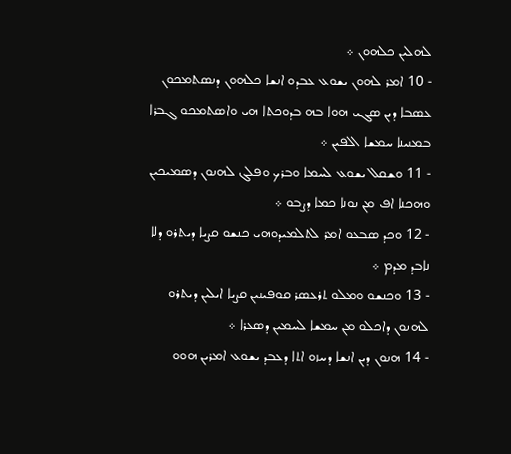ܠܗܠܝܢ ܟܠܗܘܢ ܀
- 10 ܐܡܪ ܠܗܘܢ ܝܫܘܥ ܥܒܕܘ ܐܢܫܐ ܟܠܗܘܢ ܕܢܤܬܡܟܘܢ ܥܤܒܐ ܕܝܢ ܤܓܝ ܗܘܐ ܒܗ ܒܕܘܟܬܐ ܗܝ ܘܐܤܬܡܟܘ ܓܒܪܐ ܒܡܢܝܢܐ ܚܡܫܐ ܐܠܦܝܢ ܀
- 11 ܘܫܩܠ ܝܫܘܥ ܠܚܡܐ ܘܒܪܟ ܘܦܠܓ ܠܗܢܘܢ ܕܤܡܝܟܝܢ ܘܗܟܢܐ ܐܦ ܡܢ ܢܘܢܐ ܟܡܐ ܕܨܒܘ ܀
- 12 ܘܟܕ ܤܒܥܘ ܐܡܪ ܠܬܠܡܝܕܘܗܝ ܟܢܫܘ ܩܨܝܐ ܕܝܬܪܘ ܕܠܐ ܢܐܒܕ ܡܕܡ ܀
- 13 ܘܟܢܫܘ ܘܡܠܘ ܬܪܥܤܪ ܩܘܦܝܢܝܢ ܩܨܝܐ ܐܝܠܝܢ ܕܝܬܪܘ ܠܗܢܘܢ ܕܐܟܠܘ ܡܢ ܚܡܫܐ ܠܚܡܝܢ ܕܤܥܪܐ ܀
- 14 ܗܢܘܢ ܕܝܢ ܐܢܫܐ ܕܚܙܘ ܐܬܐ ܕܥܒܕ ܝܫܘܥ ܐܡܪܝܢ ܗܘܘ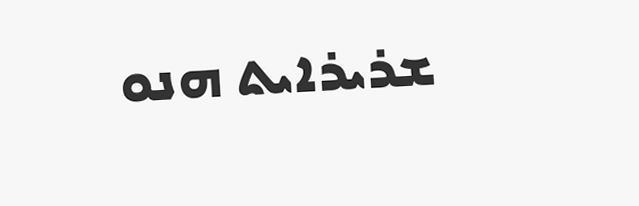ܫܪܝܪܐܝܬ ܗܢܘ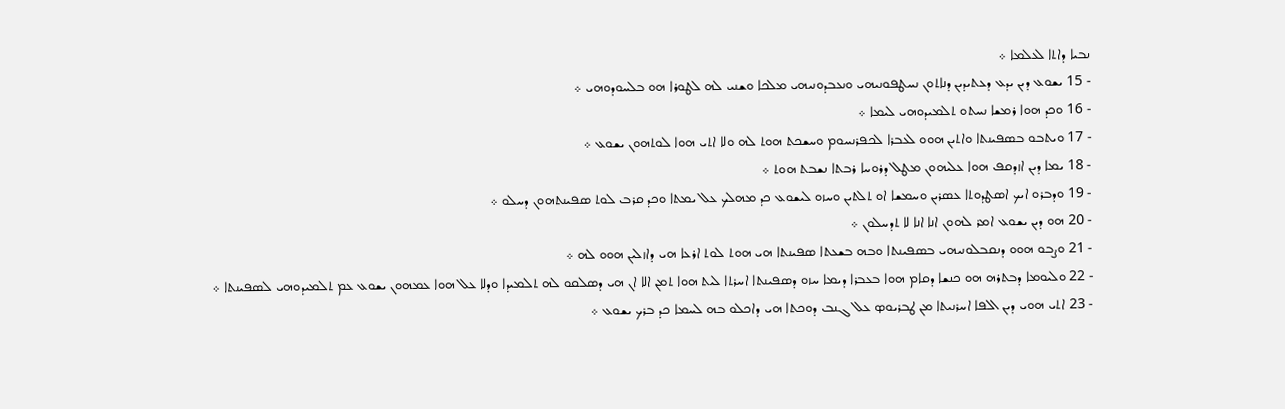ܢܒܝܐ ܕܐܬܐ ܠܥܠܡܐ ܀
- 15 ܝܫܘܥ ܕܝܢ ܝܕܥ ܕܥܬܝܕܝܢ ܕܢܐܬܘܢ ܢܚܛܦܘܢܝܗܝ ܘܢܥܒܕܘܢܝܗܝ ܡܠܟܐ ܘܫܢܝ ܠܗ ܠܛܘܪܐ ܗܘ ܒܠܚܘܕܘܗܝ ܀
- 16 ܘܟܕ ܗܘܐ ܪܡܫܐ ܢܚܬܘ ܬܠܡܝܕܘܗܝ ܠܝܡܐ ܀
- 17 ܘܝܬܒܘ ܒܤܦܝܢܬܐ ܘܐܬܝܢ ܗܘܘ ܠܥܒܪܐ ܠܟܦܪܢܚܘܡ ܘܚܫܟܬ ܗܘܬ ܠܗ ܘܠܐ ܐܬܝ ܗܘܐ ܠܘܬܗܘܢ ܝܫܘܥ ܀
- 18 ܝܡܐ ܕܝܢ ܐܙܕܩܦ ܗܘܐ ܥܠܝܗܘܢ ܡܛܠ ܕܪܘܚܐ ܪܒܬܐ ܢܫܒܬ ܗܘܬ ܀
- 19 ܘܕܒܪܘ ܐܝܟ ܐܤܛܕܘܬܐ ܥܤܪܝܢ ܘܚܡܫܐ ܐܘ ܬܠܬܝܢ ܘܚܙܘ ܠܝܫܘܥ ܟܕ ܡܗܠܟ ܥܠ ܝܡܬܐ ܘܟܕ ܩܪܒ ܠܘܬ ܤܦܝܢܬܗܘܢ ܕܚܠܘ ܀
- 20 ܗܘ ܕܝܢ ܝܫܘܥ ܐܡܪ ܠܗܘܢ ܐܢܐ ܐܢܐ ܠܐ ܬܕܚܠܘܢ ܀
- 21 ܘܨܒܘ ܗܘܘ ܕܢܩܒܠܘܢܝܗܝ ܒܤܦܝܢܬܐ ܘܒܗ ܒܫܥܬܐ ܤܦܝܢܬܐ ܗܝ ܗܘܬ ܠܘܬ ܐܪܥܐ ܗܝ ܕܐܙܠܝܢ ܗܘܘ ܠܗ ܀
- 22 ܘܠܝܘܡܐ ܕܒܬܪܗ ܗܘ ܟܢܫܐ ܕܩܐܡ ܗܘܐ ܒܥܒܪܐ ܕܝܡܐ ܚܙܘ ܕܤܦܝܢܬܐ ܐܚܪܬܐ ܠܝܬ ܗܘܐ ܬܡܢ ܐܠܐ ܐܢ ܗܝ ܕܤܠܩܘ ܠܗ ܬܠܡܝܕܐ ܘܕܠܐ ܥܠ ܗܘܐ ܥܡܗܘܢ ܝܫܘܥ ܥܡ ܬܠܡܝܕܘܗܝ ܠܤܦܝܢܬܐ ܀
- 23 ܐܬܝ ܗܘܝ ܕܝܢ ܐܠܦܐ ܐܚܪܢܝܬܐ ܡܢ ܛܒܪܝܘܤ ܥܠ ܓܢܒ ܕܘܟܬܐ ܗܝ ܕܐܟܠܘ ܒܗ ܠܚܡܐ ܟܕ ܒܪܟ ܝܫܘܥ ܀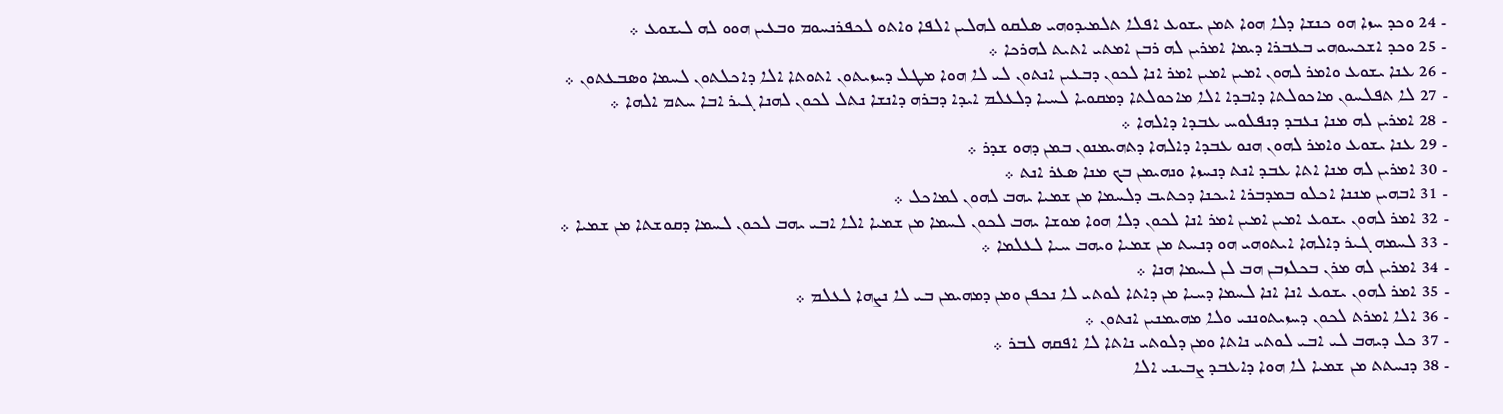- 24 ܘܟܕ ܚܙܐ ܗܘ ܟܢܫܐ ܕܠܐ ܗܘܐ ܬܡܢ ܝܫܘܥ ܐܦܠܐ ܬܠܡܝܕܘܗܝ ܤܠܩܘ ܠܗܠܝܢ ܐܠܦܐ ܘܐܬܘ ܠܟܦܪܢܚܘܡ ܘܒܥܝܢ ܗܘܘ ܠܗ ܠܝܫܘܥ ܀
- 25 ܘܟܕ ܐܫܟܚܘܗܝ ܒܥܒܪܐ ܕܝܡܐ ܐܡܪܝܢ ܠܗ ܪܒܢ ܐܡܬܝ ܐܬܝܬ ܠܗܪܟܐ ܀
- 26 ܥܢܐ ܝܫܘܥ ܘܐܡܪ ܠܗܘܢ ܐܡܝܢ ܐܡܝܢ ܐܡܪ ܐܢܐ ܠܟܘܢ ܕܒܥܝܢ ܐܢܬܘܢ ܠܝ ܠܐ ܗܘܐ ܡܛܠ ܕܚܙܝܬܘܢ ܐܬܘܬܐ ܐܠܐ ܕܐܟܠܬܘܢ ܠܚܡܐ ܘܤܒܥܬܘܢ ܀
- 27 ܠܐ ܬܦܠܚܘܢ ܡܐܟܘܠܬܐ ܕܐܒܕܐ ܐܠܐ ܡܐܟܘܠܬܐ ܕܡܩܘܝܐ ܠܚܝܐ ܕܠܥܠܡ ܐܝܕܐ ܕܒܪܗ ܕܐܢܫܐ ܢܬܠ ܠܟܘܢ ܠܗܢܐ ܓܝܪ ܐܒܐ ܚܬܡ ܐܠܗܐ ܀
- 28 ܐܡܪܝܢ ܠܗ ܡܢܐ ܢܥܒܕ ܕܢܦܠܘܚ ܥܒܕܐ ܕܐܠܗܐ ܀
- 29 ܥܢܐ ܝܫܘܥ ܘܐܡܪ ܠܗܘܢ ܗܢܘ ܥܒܕܐ ܕܐܠܗܐ ܕܬܗܝܡܢܘܢ ܒܡܢ ܕܗܘ ܫܕܪ ܀
- 30 ܐܡܪܝܢ ܠܗ ܡܢܐ ܐܬܐ ܥܒܕ ܐܢܬ ܕܢܚܙܐ ܘܢܗܝܡܢ ܒܟ ܡܢܐ ܤܥܪ ܐܢܬ ܀
- 31 ܐܒܗܝܢ ܡܢܢܐ ܐܟܠܘ ܒܡܕܒܪܐ ܐܝܟܢܐ ܕܟܬܝܒ ܕܠܚܡܐ ܡܢ ܫܡܝܐ ܝܗܒ ܠܗܘܢ ܠܡܐܟܠ ܀
- 32 ܐܡܪ ܠܗܘܢ ܝܫܘܥ ܐܡܝܢ ܐܡܝܢ ܐܡܪ ܐܢܐ ܠܟܘܢ ܕܠܐ ܗܘܐ ܡܘܫܐ ܝܗܒ ܠܟܘܢ ܠܚܡܐ ܡܢ ܫܡܝܐ ܐܠܐ ܐܒܝ ܝܗܒ ܠܟܘܢ ܠܚܡܐ ܕܩܘܫܬܐ ܡܢ ܫܡܝܐ ܀
- 33 ܠܚܡܗ ܓܝܪ ܕܐܠܗܐ ܐܝܬܘܗܝ ܗܘ ܕܢܚܬ ܡܢ ܫܡܝܐ ܘܝܗܒ ܚܝܐ ܠܥܠܡܐ ܀
- 34 ܐܡܪܝܢ ܠܗ ܡܪܢ ܒܟܠܙܒܢ ܗܒ ܠܢ ܠܚܡܐ ܗܢܐ ܀
- 35 ܐܡܪ ܠܗܘܢ ܝܫܘܥ ܐܢܐ ܐܢܐ ܠܚܡܐ ܕܚܝܐ ܡܢ ܕܐܬܐ ܠܘܬܝ ܠܐ ܢܟܦܢ ܘܡܢ ܕܡܗܝܡܢ ܒܝ ܠܐ ܢܨܗܐ ܠܥܠܡ ܀
- 36 ܐܠܐ ܐܡܪܬ ܠܟܘܢ ܕܚܙܝܬܘܢܢܝ ܘܠܐ ܡܗܝܡܢܝܢ ܐܢܬܘܢ ܀
- 37 ܟܠ ܕܝܗܒ ܠܝ ܐܒܝ ܠܘܬܝ ܢܐܬܐ ܘܡܢ ܕܠܘܬܝ ܢܐܬܐ ܠܐ ܐܦܩܗ ܠܒܪ ܀
- 38 ܕܢܚܬܬ ܡܢ ܫܡܝܐ ܠܐ ܗܘܐ ܕܐܥܒܕ ܨܒܝܢܝ ܐܠܐ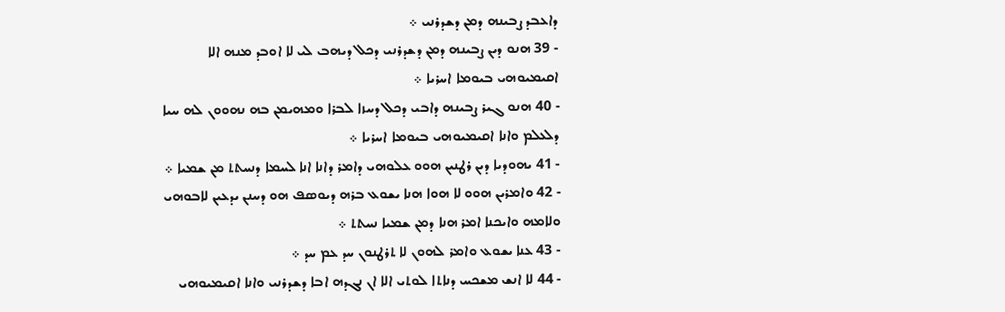ܕܐܥܒܕ ܨܒܝܢܗ ܕܡܢ ܕܫܕܪܢܝ ܀
- 39 ܗܢܘ ܕܝܢ ܨܒܝܢܗ ܕܡܢ ܕܫܕܪܢܝ ܕܟܠ ܕܝܗܒ ܠܝ ܠܐ ܐܘܒܕ ܡܢܗ ܐܠܐ ܐܩܝܡܝܘܗܝ ܒܝܘܡܐ ܐܚܪܝܐ ܀
- 40 ܗܢܘ ܓܝܪ ܨܒܝܢܗ ܕܐܒܝ ܕܟܠ ܕܚܙܐ ܠܒܪܐ ܘܡܗܝܡܢ ܒܗ ܢܗܘܘܢ ܠܗ ܚܝܐ ܕܠܥܠܡ ܘܐܢܐ ܐܩܝܡܝܘܗܝ ܒܝܘܡܐ ܐܚܪܝܐ ܀
- 41 ܝܗܘܕܝܐ ܕܝܢ ܪܛܢܝܢ ܗܘܘ ܥܠܘܗܝ ܕܐܡܪ ܕܐܢܐ ܐܢܐ ܠܚܡܐ ܕܢܚܬܬ ܡܢ ܫܡܝܐ ܀
- 42 ܘܐܡܪܝܢ ܗܘܘ ܠܐ ܗܘܐ ܗܢܐ ܝܫܘܥ ܒܪܗ ܕܝܘܤܦ ܗܘ ܕܚܢܢ ܝܕܥܝܢ ܠܐܒܘܗܝ ܘܠܐܡܗ ܘܐܝܟܢܐ ܐܡܪ ܗܢܐ ܕܡܢ ܫܡܝܐ ܢܚܬܬ ܀
- 43 ܥܢܐ ܝܫܘܥ ܘܐܡܪ ܠܗܘܢ ܠܐ ܬܪܛܢܘܢ ܚܕ ܥܡ ܚܕ ܀
- 44 ܠܐ ܐܢܫ ܡܫܟܚ ܕܢܐܬܐ ܠܘܬܝ ܐܠܐ ܐܢ ܢܓܕܗ ܐܒܐ ܕܫܕܪܢܝ ܘܐܢܐ ܐܩܝܡܝܘܗܝ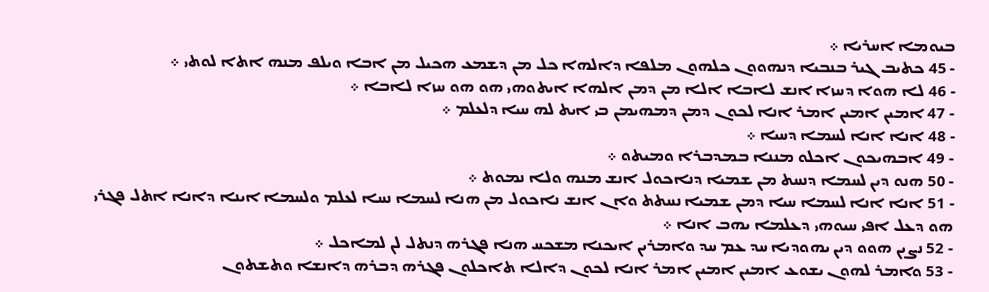ܒܝܘܡܐ ܐܚܪܝܐ ܀
- 45 ܟܬܝܒ ܓܝܪ ܒܢܒܝܐ ܕܢܗܘܘܢ ܟܠܗܘܢ ܡܠܦܐ ܕܐܠܗܐ ܟܠ ܡܢ ܕܫܡܥ ܗܟܝܠ ܡܢ ܐܒܐ ܘܝܠܦ ܡܢܗ ܐܬܐ ܠܘܬܝ ܀
- 46 ܠܐ ܗܘܐ ܕܚܙܐ ܐܢܫ ܠܐܒܐ ܐܠܐ ܡܢ ܕܡܢ ܐܠܗܐ ܐܝܬܘܗܝ ܗܘ ܗܘ ܚܙܐ ܠܐܒܐ ܀
- 47 ܐܡܝܢ ܐܡܝܢ ܐܡܪ ܐܢܐ ܠܟܘܢ ܕܡܢ ܕܡܗܝܡܢ ܒܝ ܐܝܬ ܠܗ ܚܝܐ ܕܠܥܠܡ ܀
- 48 ܐܢܐ ܐܢܐ ܠܚܡܐ ܕܚܝܐ ܀
- 49 ܐܒܗܝܟܘܢ ܐܟܠܘ ܡܢܢܐ ܒܡܕܒܪܐ ܘܡܝܬܘ ܀
- 50 ܗܢܘ ܕܝܢ ܠܚܡܐ ܕܢܚܬ ܡܢ ܫܡܝܐ ܕܢܐܟܘܠ ܐܢܫ ܡܢܗ ܘܠܐ ܢܡܘܬ ܀
- 51 ܐܢܐ ܐܢܐ ܠܚܡܐ ܚܝܐ ܕܡܢ ܫܡܝܐ ܢܚܬܬ ܘܐܢ ܐܢܫ ܢܐܟܘܠ ܡܢ ܗܢܐ ܠܚܡܐ ܢܚܐ ܠܥܠܡ ܘܠܚܡܐ ܐܝܢܐ ܕܐܢܐ ܐܬܠ ܦܓܪܝ ܗܘ ܕܥܠ ܐܦܝ ܚܝܘܗܝ ܕܥܠܡܐ ܝܗܒ ܐܢܐ ܀
- 52 ܢܨܝܢ ܗܘܘ ܕܝܢ ܝܗܘܕܝܐ ܚܕ ܥܡ ܚܕ ܘܐܡܪܝܢ ܐܝܟܢܐ ܡܫܟܚ ܗܢܐ ܦܓܪܗ ܕܢܬܠ ܠܢ ܠܡܐܟܠ ܀
- 53 ܘܐܡܪ ܠܗܘܢ ܝܫܘܥ ܐܡܝܢ ܐܡܝܢ ܐܡܪ ܐܢܐ ܠܟܘܢ ܕܐܠܐ ܬܐܟܠܘܢ ܦܓܪܗ ܕܒܪܗ ܕܐܢܫܐ ܘܬܫܬܘܢ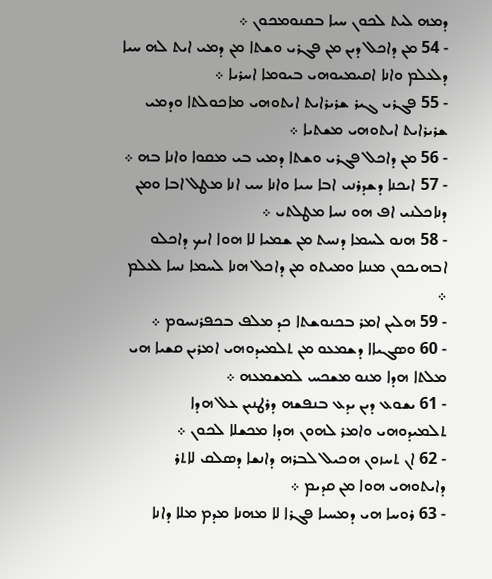ܕܡܗ ܠܝܬ ܠܟܘܢ ܚܝܐ ܒܩܢܘܡܟܘܢ ܀
- 54 ܡܢ ܕܐܟܠ ܕܝܢ ܡܢ ܦܓܪܝ ܘܫܬܐ ܡܢ ܕܡܝ ܐܝܬ ܠܗ ܚܝܐ ܕܠܥܠܡ ܘܐܢܐ ܐܩܝܡܝܘܗܝ ܒܝܘܡܐ ܐܚܪܝܐ ܀
- 55 ܦܓܪܝ ܓܝܪ ܫܪܝܪܐܝܬ ܐܝܬܘܗܝ ܡܐܟܘܠܬܐ ܘܕܡܝ ܫܪܝܪܐܝܬ ܐܝܬܘܗܝ ܡܫܬܝܐ ܀
- 56 ܡܢ ܕܐܟܠ ܦܓܪܝ ܘܫܬܐ ܕܡܝ ܒܝ ܡܩܘܐ ܘܐܢܐ ܒܗ ܀
- 57 ܐܝܟܢܐ ܕܫܕܪܢܝ ܐܒܐ ܚܝܐ ܘܐܢܐ ܚܝ ܐܢܐ ܡܛܠ ܐܒܐ ܘܡܢ ܕܢܐܟܠܢܝ ܐܦ ܗܘ ܢܚܐ ܡܛܠܬܝ ܀
- 58 ܗܢܘ ܠܚܡܐ ܕܢܚܬ ܡܢ ܫܡܝܐ ܠܐ ܗܘܐ ܐܝܟ ܕܐܟܠܘ ܐܒܗܝܟܘܢ ܡܢܢܐ ܘܡܝܬܘ ܡܢ ܕܐܟܠ ܗܢܐ ܠܚܡܐ ܢܚܐ ܠܥܠܡ ܀
- 59 ܗܠܝܢ ܐܡܪ ܒܟܢܘܫܬܐ ܟܕ ܡܠܦ ܒܟܦܪܢܚܘܡ ܀
- 60 ܘܤܓܝܐܐ ܕܫܡܥܘ ܡܢ ܬܠܡܝܕܘܗܝ ܐܡܪܝܢ ܩܫܝܐ ܗܝ ܡܠܬܐ ܗܕܐ ܡܢܘ ܡܫܟܚ ܠܡܫܡܥܗ ܀
- 61 ܝܫܘܥ ܕܝܢ ܝܕܥ ܒܢܦܫܗ ܕܪܛܢܝܢ ܥܠ ܗܕܐ ܬܠܡܝܕܘܗܝ ܘܐܡܪ ܠܗܘܢ ܗܕܐ ܡܟܫܠܐ ܠܟܘܢ ܀
- 62 ܐܢ ܬܚܙܘܢ ܗܟܝܠ ܠܒܪܗ ܕܐܢܫܐ ܕܤܠܩ ܠܐܬܪ ܕܐܝܬܘܗܝ ܗܘܐ ܡܢ ܩܕܝܡ ܀
- 63 ܪܘܚܐ ܗܝ ܕܡܚܝܐ ܦܓܪܐ ܠܐ ܡܗܢܐ ܡܕܡ ܡܠܐ ܕܐܢܐ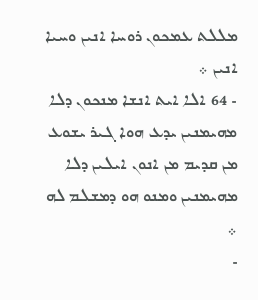ܡܠܠܬ ܥܡܟܘܢ ܪܘܚܐ ܐܢܝܢ ܘܚܝܐ ܐܢܝܢ ܀
- 64 ܐܠܐ ܐܝܬ ܐܢܫܐ ܡܢܟܘܢ ܕܠܐ ܡܗܝܡܢܝܢ ܝܕܥ ܗܘܐ ܓܝܪ ܝܫܘܥ ܡܢ ܩܕܝܡ ܡܢ ܐܢܘܢ ܐܝܠܝܢ ܕܠܐ ܡܗܝܡܢܝܢ ܘܡܢܘ ܗܘ ܕܡܫܠܡ ܠܗ ܀
-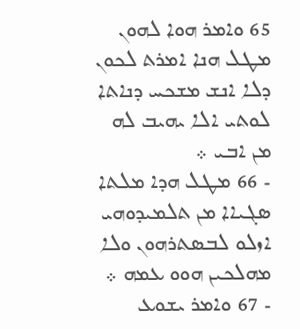65 ܘܐܡܪ ܗܘܐ ܠܗܘܢ ܡܛܠ ܗܢܐ ܐܡܪܬ ܠܟܘܢ ܕܠܐ ܐܢܫ ܡܫܟܚ ܕܢܐܬܐ ܠܘܬܝ ܐܠܐ ܝܗܝܒ ܠܗ ܡܢ ܐܒܝ ܀
- 66 ܡܛܠ ܗܕܐ ܡܠܬܐ ܤܓܝܐܐ ܡܢ ܬܠܡܝܕܘܗܝ ܐܙܠܘ ܠܒܤܬܪܗܘܢ ܘܠܐ ܡܗܠܟܝܢ ܗܘܘ ܥܡܗ ܀
- 67 ܘܐܡܪ ܝܫܘܥ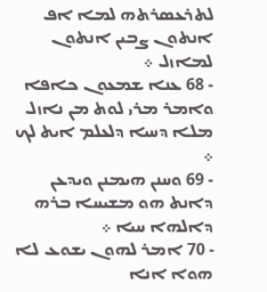ܠܬܪܥܤܪܬܗ ܠܡܐ ܐܦ ܐܢܬܘܢ ܨܒܝܢ ܐܢܬܘܢ ܠܡܐܙܠ ܀
- 68 ܥܢܐ ܫܡܥܘܢ ܟܐܦܐ ܘܐܡܪ ܡܪܝ ܠܘܬ ܡܢ ܢܐܙܠ ܡܠܐ ܕܚܝܐ ܕܠܥܠܡ ܐܝܬ ܠܟ ܀
- 69 ܘܚܢܢ ܗܝܡܢܢ ܘܝܕܥܢ ܕܐܢܬ ܗܘ ܡܫܝܚܐ ܒܪܗ ܕܐܠܗܐ ܚܝܐ ܀
- 70 ܐܡܪ ܠܗܘܢ ܝܫܘܥ ܠܐ ܗܘܐ ܐܢܐ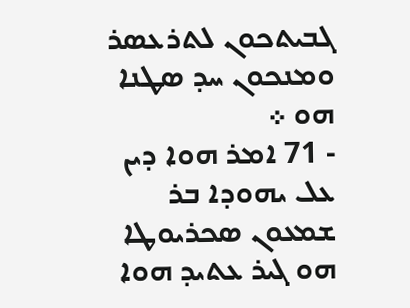ܓܒܝܬܟܘܢ ܠܬܪܥܤܪ ܘܡܢܟܘܢ ܚܕ ܤܛܢܐ ܗܘ ܀
- 71 ܐܡܪ ܗܘܐ ܕܝܢ ܥܠ ܝܗܘܕܐ ܒܪ ܫܡܥܘܢ ܤܟܪܝܘܛܐ ܗܘ ܓܝܪ ܥܬܝܕ ܗܘܐ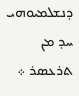ܕܢܫܠܡܝܘܗܝ ܚܕ ܡܢ ܬܪܥܤܪ ܀